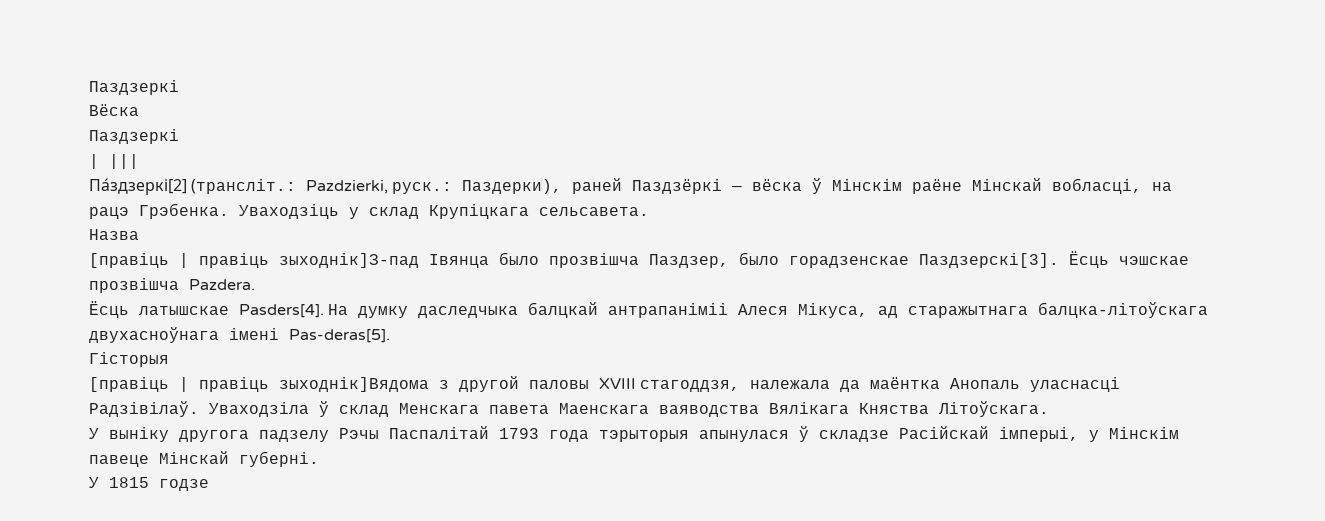Паздзеркі
Вёска
Паздзеркі
| |||
Па́здзеркі[2] (трансліт.: Pazdzierki, руск.: Паздерки), раней Паздзёркі — вёска ў Мінскім раёне Мінскай вобласці, на рацэ Грэбенка. Уваходзіць у склад Крупіцкага сельсавета.
Назва
[правіць | правіць зыходнік]З-пад Івянца было прозвішча Паздзер, было горадзенскае Паздзерскі[3]. Ёсць чэшскае прозвішча Pazdera.
Ёсць латышскае Pasders[4]. На думку даследчыка балцкай антрапаніміі Алеся Мікуса, ад старажытнага балцка-літоўскага двухасноўнага імені Pas-deras[5].
Гісторыя
[правіць | правіць зыходнік]Вядома з другой паловы XVIII стагоддзя, належала да маёнтка Анопаль уласнасці Радзівілаў. Уваходзіла ў склад Менскага павета Маенскага ваяводства Вялікага Княства Літоўскага.
У выніку другога падзелу Рэчы Паспалітай 1793 года тэрыторыя апынулася ў складзе Расійскай імперыі, у Мінскім павеце Мінскай губерні.
У 1815 годзе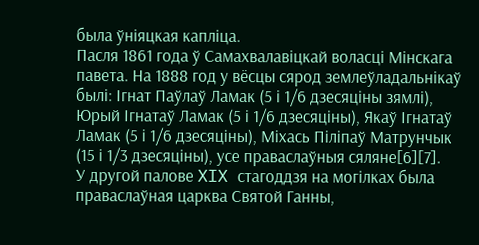была ўніяцкая капліца.
Пасля 1861 года ў Самахвалавіцкай воласці Мінскага павета. На 1888 год у вёсцы сярод землеўладальнікаў былі: Ігнат Паўлаў Ламак (5 і 1/6 дзесяціны зямлі), Юрый Ігнатаў Ламак (5 і 1/6 дзесяціны), Якаў Ігнатаў Ламак (5 і 1/6 дзесяціны), Міхась Піліпаў Матрунчык (15 і 1/3 дзесяціны), усе праваслаўныя сяляне[6][7].
У другой палове XIX стагоддзя на могілках была праваслаўная царква Святой Ганны,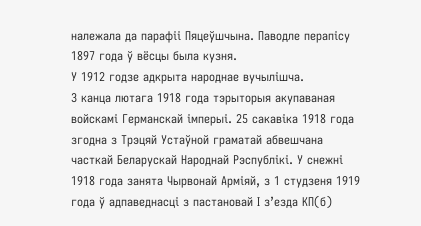належала да парафіі Пяцеўшчына. Паводле перапісу 1897 года ў вёсцы была кузня.
У 1912 годзе адкрыта народнае вучылішча.
З канца лютага 1918 года тэрыторыя акупаваная войскамі Германскай імперыі. 25 сакавіка 1918 года згодна з Трэцяй Устаўной граматай абвешчана часткай Беларускай Народнай Рэспублікі. У снежні 1918 года занята Чырвонай Арміяй, з 1 студзеня 1919 года ў адпаведнасці з пастановай І з’езда КП(б)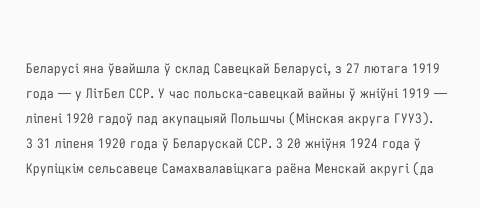Беларусі яна ўвайшла ў склад Савецкай Беларусі, з 27 лютага 1919 года — у ЛітБел ССР. У час польска-савецкай вайны ў жніўні 1919 — ліпені 1920 гадоў пад акупацыяй Польшчы (Мінская акруга ГУУЗ).
З 31 ліпеня 1920 года ў Беларускай ССР. З 20 жніўня 1924 года ў Крупіцкім сельсавеце Самахвалавіцкага раёна Менскай акругі (да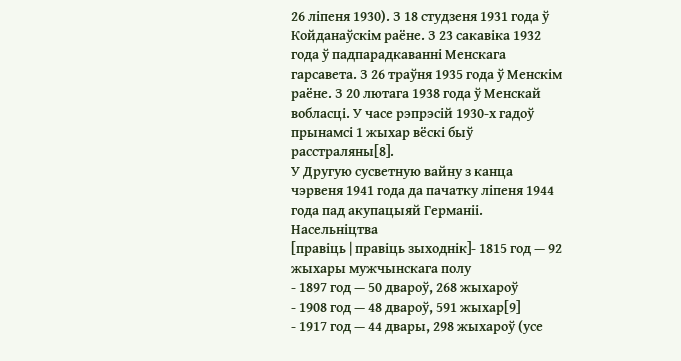26 ліпеня 1930). З 18 студзеня 1931 года ў Койданаўскім раёне. З 23 сакавіка 1932 года ў падпарадкаванні Менскага гарсавета. З 26 траўня 1935 года ў Менскім раёне. З 20 лютага 1938 года ў Менскай вобласці. У часе рэпрэсій 1930-х гадоў прынамсі 1 жыхар вёскі быў расстраляны[8].
У Другую сусветную вайну з канца чэрвеня 1941 года да пачатку ліпеня 1944 года пад акупацыяй Германіі.
Насельніцтва
[правіць | правіць зыходнік]- 1815 год — 92 жыхары мужчынскага полу
- 1897 год — 50 двароў, 268 жыхароў
- 1908 год — 48 двароў, 591 жыхар[9]
- 1917 год — 44 двары, 298 жыхароў (усе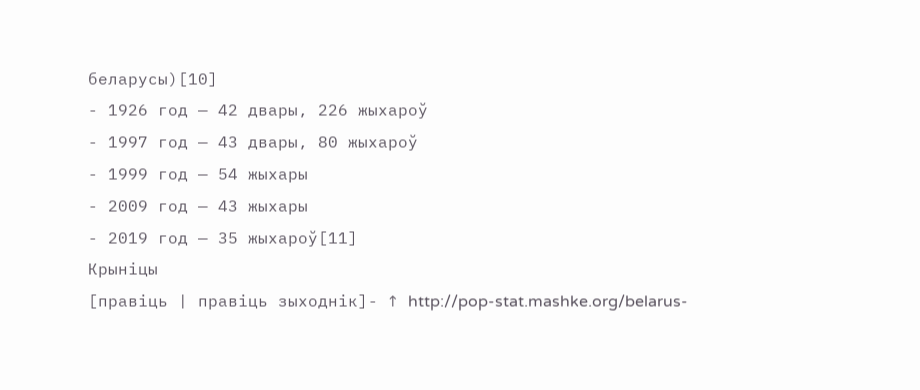беларусы)[10]
- 1926 год — 42 двары, 226 жыхароў
- 1997 год — 43 двары, 80 жыхароў
- 1999 год — 54 жыхары
- 2009 год — 43 жыхары
- 2019 год — 35 жыхароў[11]
Крыніцы
[правіць | правіць зыходнік]- ↑ http://pop-stat.mashke.org/belarus-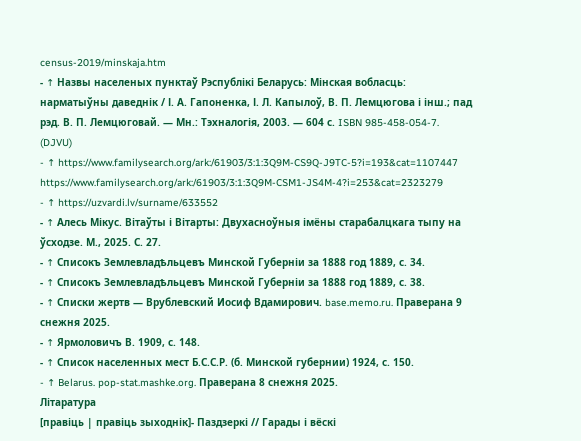census-2019/minskaja.htm
- ↑ Назвы населеных пунктаў Рэспублікі Беларусь: Мінская вобласць: нарматыўны даведнік / І. А. Гапоненка, І. Л. Капылоў, В. П. Лемцюгова і інш.; пад рэд. В. П. Лемцюговай. — Мн.: Тэхналогія, 2003. — 604 с. ISBN 985-458-054-7. (DJVU)
- ↑ https://www.familysearch.org/ark:/61903/3:1:3Q9M-CS9Q-J9TC-5?i=193&cat=1107447 https://www.familysearch.org/ark:/61903/3:1:3Q9M-CSM1-JS4M-4?i=253&cat=2323279
- ↑ https://uzvardi.lv/surname/633552
- ↑ Алесь Мікус. Вітаўты і Вітарты: Двухасноўныя імёны старабалцкага тыпу на ўсходзе. М., 2025. С. 27.
- ↑ Списокъ Землевладѣльцевъ Минской Губерніи за 1888 год 1889, с. 34.
- ↑ Списокъ Землевладѣльцевъ Минской Губерніи за 1888 год 1889, с. 38.
- ↑ Списки жертв — Врублевский Иосиф Вдамирович. base.memo.ru. Праверана 9 снежня 2025.
- ↑ Ярмоловичъ В. 1909, с. 148.
- ↑ Список населенных мест Б.С.С.Р. (б. Минской губернии) 1924, с. 150.
- ↑ Belarus. pop-stat.mashke.org. Праверана 8 снежня 2025.
Літаратура
[правіць | правіць зыходнік]- Паздзеркі // Гарады і вёскі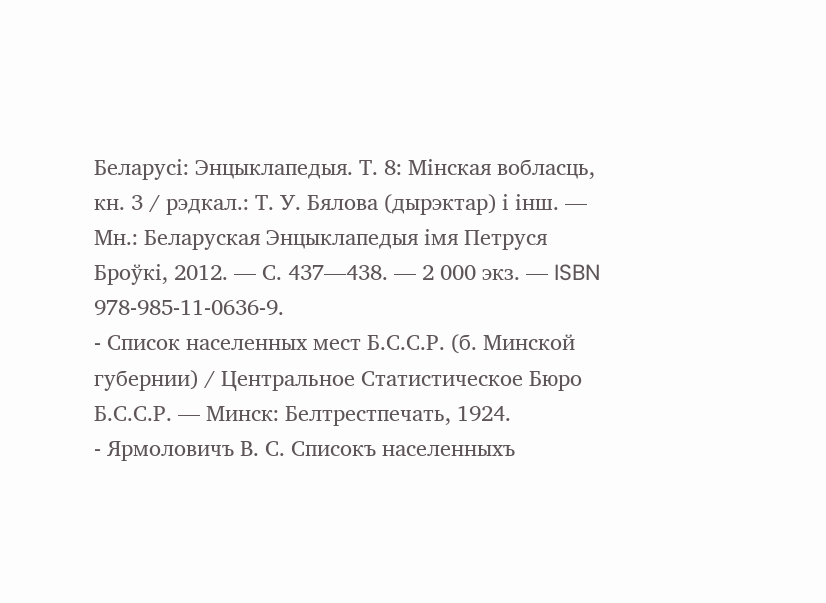Беларусі: Энцыклапедыя. Т. 8: Мінская вобласць, кн. 3 / рэдкал.: Т. У. Бялова (дырэктар) і інш. — Мн.: Беларуская Энцыклапедыя імя Петруся Броўкі, 2012. — С. 437—438. — 2 000 экз. — ISBN 978-985-11-0636-9.
- Список населенных мест Б.С.С.Р. (б. Минской губернии) / Центральное Статистическое Бюро Б.С.С.Р. — Минск: Белтрестпечать, 1924.
- Ярмоловичъ В. С. Списокъ населенныхъ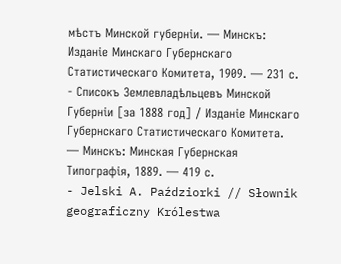мѣстъ Минской губерніи. — Минскъ: Изданіе Минскаго Губернскаго Статистическаго Комитета, 1909. — 231 с.
- Списокъ Землевладѣльцевъ Минской Губерніи [за 1888 год] / Изданіе Минскаго Губернскаго Статистическаго Комитета. — Минскъ: Минская Губернская Типографія, 1889. — 419 с.
- Jelski A. Paździorki // Słownik geograficzny Królestwa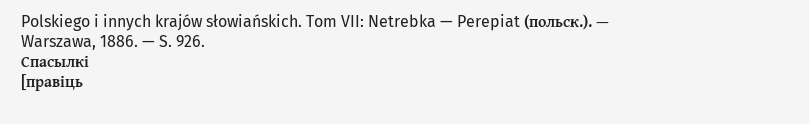Polskiego i innych krajów słowiańskich. Tom VII: Netrebka — Perepiat (польск.). — Warszawa, 1886. — S. 926.
Спасылкі
[правіць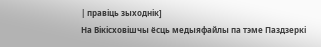| правіць зыходнік]
На Вікісховішчы ёсць медыяфайлы па тэме Паздзеркі